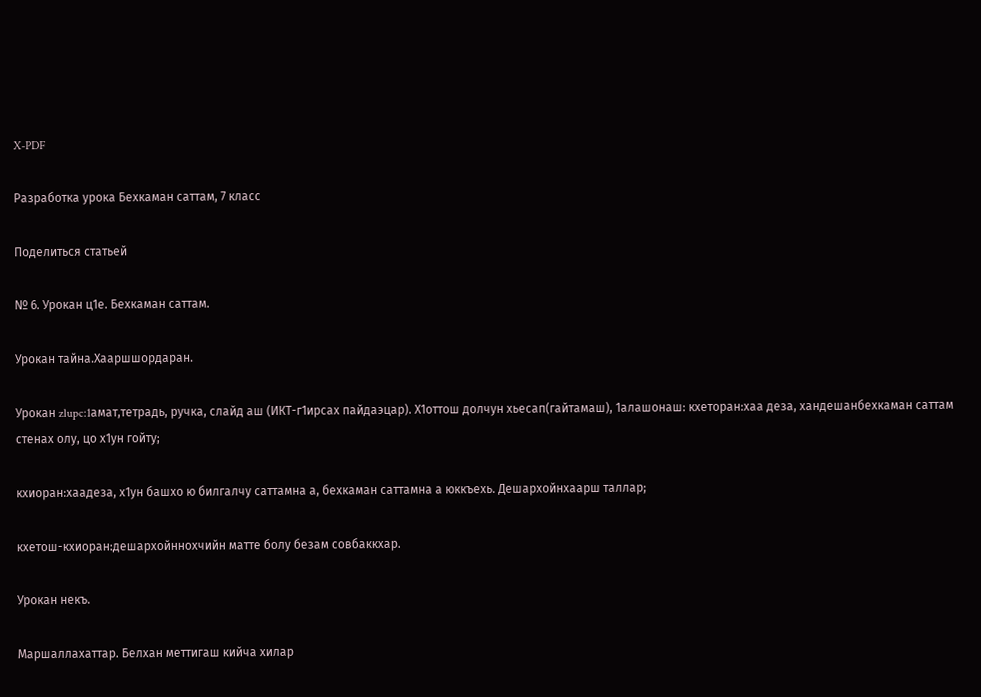X-PDF

Разработка урока Бехкаман саттам, 7 класс

Поделиться статьей

№ 6. Урокан ц1е. Бехкаман саттам.

Урокан тайна.Хааршшордаран.

Урокан zlupc:1амат,тетрадь, ручка, слайд аш (ИКТ-г1ирсах пайдаэцар). Х1оттош долчун хьесап(гайтамаш), 1алашонаш: кхеторан:хаа деза, хандешанбехкаман саттам стенах олу, цо х1ун гойту;

кхиоран:хаадеза, х1ун башхо ю билгалчу саттамна а, бехкаман саттамна а юккъехь. Дешархойнхаарш таллар;

кхетош-кхиоран:дешархойннохчийн матте болу безам совбаккхар.

Урокан некъ.

Маршаллахаттар. Белхан меттигаш кийча хилар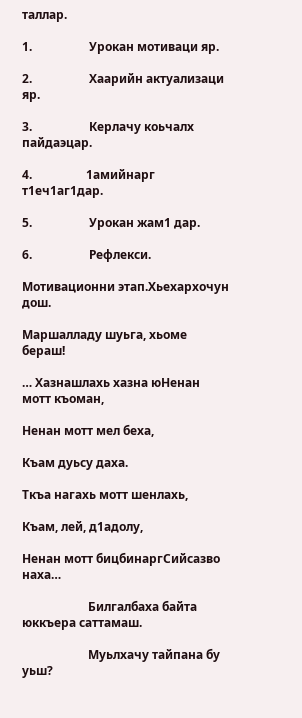таллар.

1.                   Урокан мотиваци яр.

2.                   Хаарийн актуализаци яр.

3.                   Керлачу коьчалх пайдаэцар.

4.                  1амийнарг т1еч1аг1дар.

5.                   Урокан жам1 дар.

6.                   Рефлекси.

Мотивационни этап.Хьехархочун дош.

Маршалладу шуьга, хьоме бераш!

… Хазнашлахь хазна юНенан мотт къоман,

Ненан мотт мел беха,

Къам дуьсу даха.

Ткъа нагахь мотт шенлахь,

Къам, лей, д1адолу,

Ненан мотт бицбинаргСийсазво наха…

                      Билгалбаха байта юккъера саттамаш.

                      Муьлхачу тайпана бу уьш?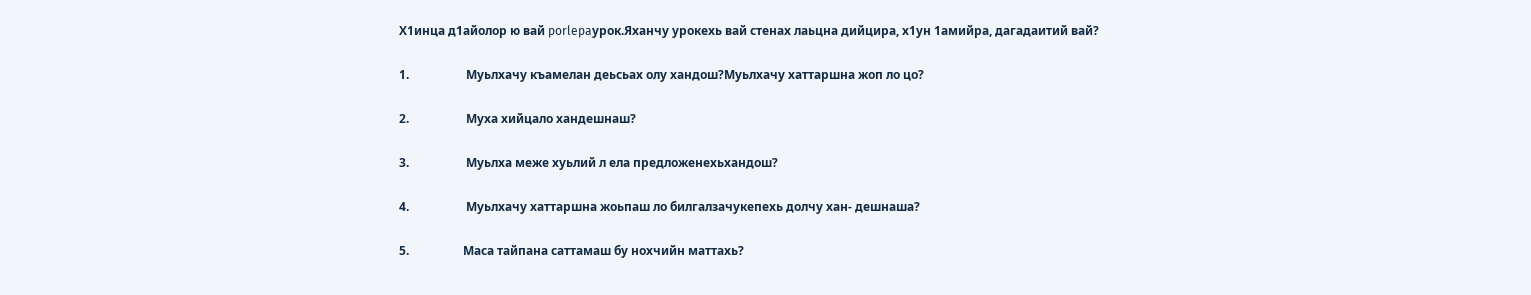Х1инца д1айолор ю вай porlepaурок.Яханчу урокехь вай стенах лаьцна дийцира, х1ун 1амийра, дагадаитий вай?

1.                   Муьлхачу къамелан деьсьах олу хандош?Муьлхачу хаттаршна жоп ло цо?

2.                   Муха хийцало хандешнаш?

3.                   Муьлха меже хуьлий л ела предложенехьхандош?

4.                   Муьлхачу хаттаршна жоьпаш ло билгалзачукепехь долчу хан- дешнаша?

5.                  Маса тайпана саттамаш бу нохчийн маттахь?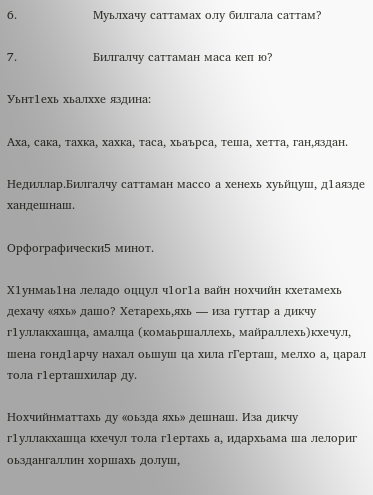6.                   Муьлхачу саттамах олу билгала саттам?

7.                   Билгалчу саттаман маса кеп ю?

Уьнт1ехь хьалххе яздина:

Аха, сака, тахка, хахка, таса, хьаърса, теша, хетта, ган,яздан.

Недиллар.Билгалчу саттаман массо а хенехь хуьйцуш, д1аязде хандешнаш.

Орфографически5 минот.

Х1унмаь1на леладо оццул ч1ог1а вайн нохчийн кхетамехь дехачу «яхь» дашо? Хетарехь,яхь — иза гуттар а дикчу г1уллакхашца, амалца (комаьршаллехь, майраллехь)кхечул, шена гонд1арчу нахал оьшуш ца хила гГерташ, мелхо а, царал тола г1ерташхилар ду.

Нохчийнматтахь ду «оьзда яхь» дешнаш. Иза дикчу г1уллакхашца кхечул тола г1ертахь а, идархьама ша лелориг оьздангаллин хоршахь долуш,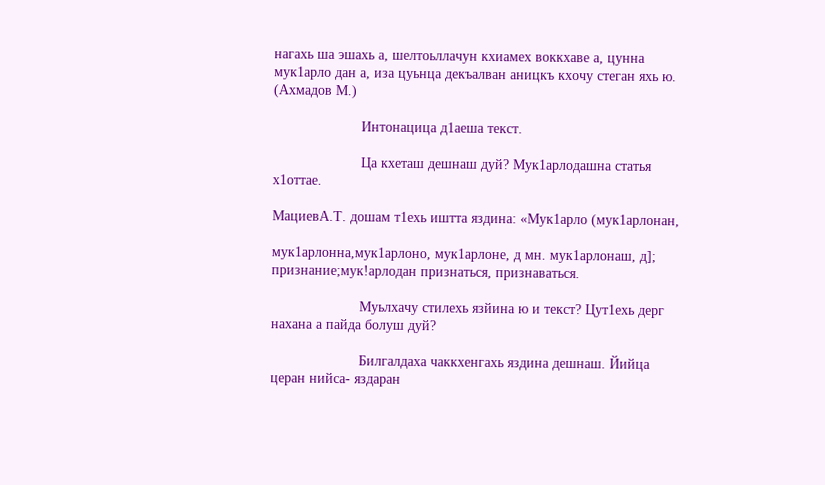нагахь ша эшахь а, шелтоьллачун кхиамех воккхаве а, цунна мук1арло дан а, иза цуьнца декъалван аницкъ кхочу стеган яхь ю. (Ахмадов М.)

                      Интонацица д1аеша текст.

                      Ца кхеташ дешнаш дуй? Мук1арлодашна статья х1оттае.

МациевА.Т. дошам т1ехь иштта яздина: «Мук1арло (мук1арлонан,

мук1арлонна,мук1арлоно, мук1арлоне, д мн. мук1арлонаш, д]; признание;мук!арлодан признаться, признаваться.

                      Муьлхачу стилехь язйина ю и текст? Цут1ехь дерг нахана а пайда болуш дуй?

                      Билгалдаха чаккхенгахь яздина дешнаш. Йийца церан нийса- яздаран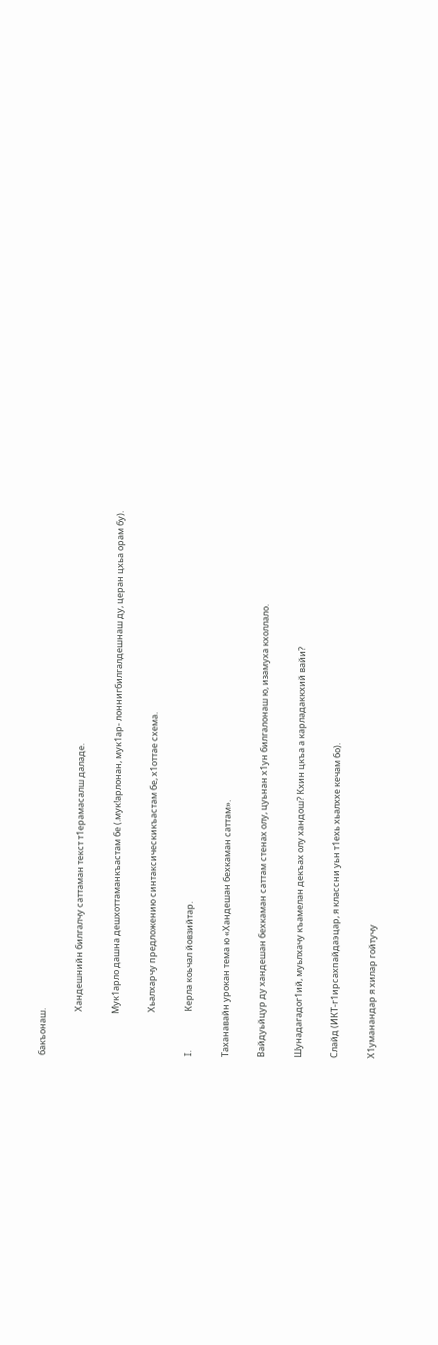бакъонаш.

                      Хандешнийн билгалчу саттаман текст т1ерамасалш даладе.

                     Мук1арло дашна дешхоттаманкъастам бе (.мук!арлонан, мук1ар- лоннигбилгалдешнаш ду, церан цхьа орам бу).

                      Хьалхарчу предложению синтаксическикъастам бе, х1оттае схема.

I.                   Керла коьчал йовзийтар.

Таханавайн урокан тема ю «Хандешан бехкаман саттам».

Вайдуьйцур ду хандешан бехкаман саттам стенах олу, цуьнан х1ун билгалонаш ю, изамуха кхоллало.

Шунадагадог1ий, муьлхачу къамелан декъах олу хандош? Кхин цкъа а карладаккхий вайи?

Слайд (ИКТ-г1ирсахпайдаэцар, я классни уьн т1ехь хьалххе кечам бо).

Х1уманандар я хилар гойтучу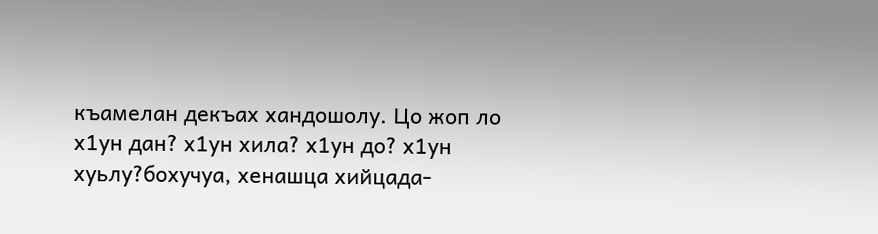къамелан декъах хандошолу. Цо жоп ло х1ун дан? х1ун хила? х1ун до? х1ун хуьлу?бохучуа, хенашца хийцада-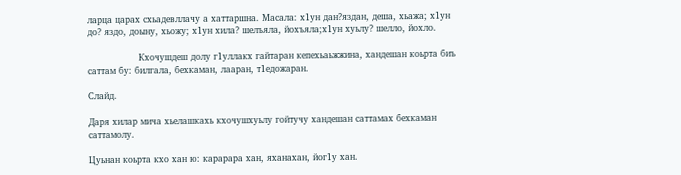ларца царах схьадевллачу а хаттаршна. Масала: х1ун дан?яздан, деша, хьажа; х1ун до? яздо, доыну, хьожу; х1ун хила? шелъяла, йохъяла;х1ун хуьлу? шелло, йохло.

                 Кхочушдеш долу г1уллакх гайтаран кепехьаьжжина, хандешан коьрта биъ саттам бу: билгала, бехкаман, лааран, т1едожаран.

Слайд.

Даря хилар мича хьелашкахь кхочушхуьлу гойтучу хандешан саттамах бехкаман саттамолу.

Цуьнан коьрта кхо хан ю: карарара хан, яханахан, йог1у хан.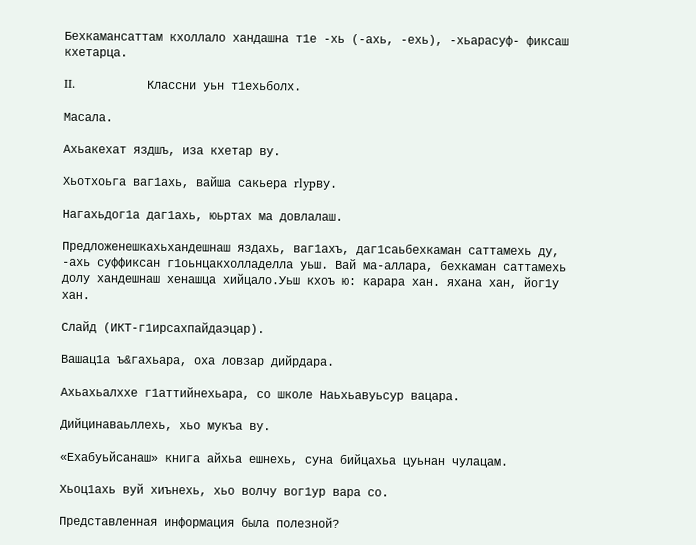Бехкамансаттам кхоллало хандашна т1е -хь (-ахь, -ехь), -хьарасуф- фиксаш кхетарца.

II.                  Классни уьн т1ехьболх.

Масала.

Ахьакехат яздшъ, иза кхетар ву.

Хьотхоьга ваг1ахь, вайша сакьера rlypву.

Нагахьдог1а даг1ахь, юьртах ма довлалаш.

Предложенешкахьхандешнаш яздахь, ваг1ахъ, даг1саьбехкаман саттамехь ду, -ахь суффиксан г1оьнцакхолладелла уьш. Вай ма-аллара, бехкаман саттамехь долу хандешнаш хенашца хийцало.Уьш кхоъ ю: карара хан. яхана хан, йог1у хан.

Слайд (ИКТ-г1ирсахпайдаэцар).

Вашац1а ъ&гахьара, оха ловзар дийрдара.

Ахьахьалххе г1аттийнехьара, со школе Наьхьавуьсур вацара.

Дийцинаваьллехь, хьо мукъа ву.

«Ехабуьйсанаш» книга айхьа ешнехь, суна бийцахьа цуьнан чулацам.

Хьоц1ахь вуй хиънехь, хьо волчу вог1ур вара со.

Представленная информация была полезной?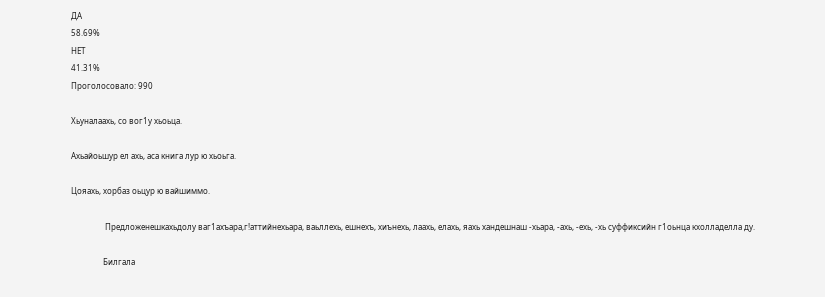ДА
58.69%
НЕТ
41.31%
Проголосовало: 990

Хьуналаахь, со вог1у хьоьца.

Ахьайоьшур ел ахь, аса книга лур ю хьоьга.

Цояахь, хорбаз оьцур ю вайшиммо.

                 Предложенешкахьдолу ваг1ахъара,г!аттийнехьара, ваьллехь, ешнехъ, хиънехь, лаахь, елахь, яахь хандешнаш -хьара, -ахь, -ехь, -хь суффиксийн г1оьнца кхолладелла ду.

                Билгала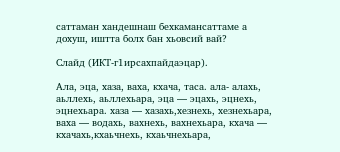саттаман хандешнаш бехкамансаттаме а дохуш, иштта болх бан хьовсий вай?

Слайд (ИКТ-г1ирсахпайдаэцар).

Ала, эца, хаза, ваха, кхача, таса. ала- алахь, аьллехь, аьллехьара, эца — эцахь, эцнехь, эцнехьара. хаза — хазахь,хезнехь, хезнехьара, ваха — водахь, вахнехь, вахнехьара, кхача — кхачахь,кхаьчнехь, кхаьчнехьара,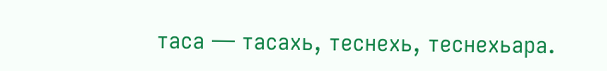таса — тасахь, теснехь, теснехьара.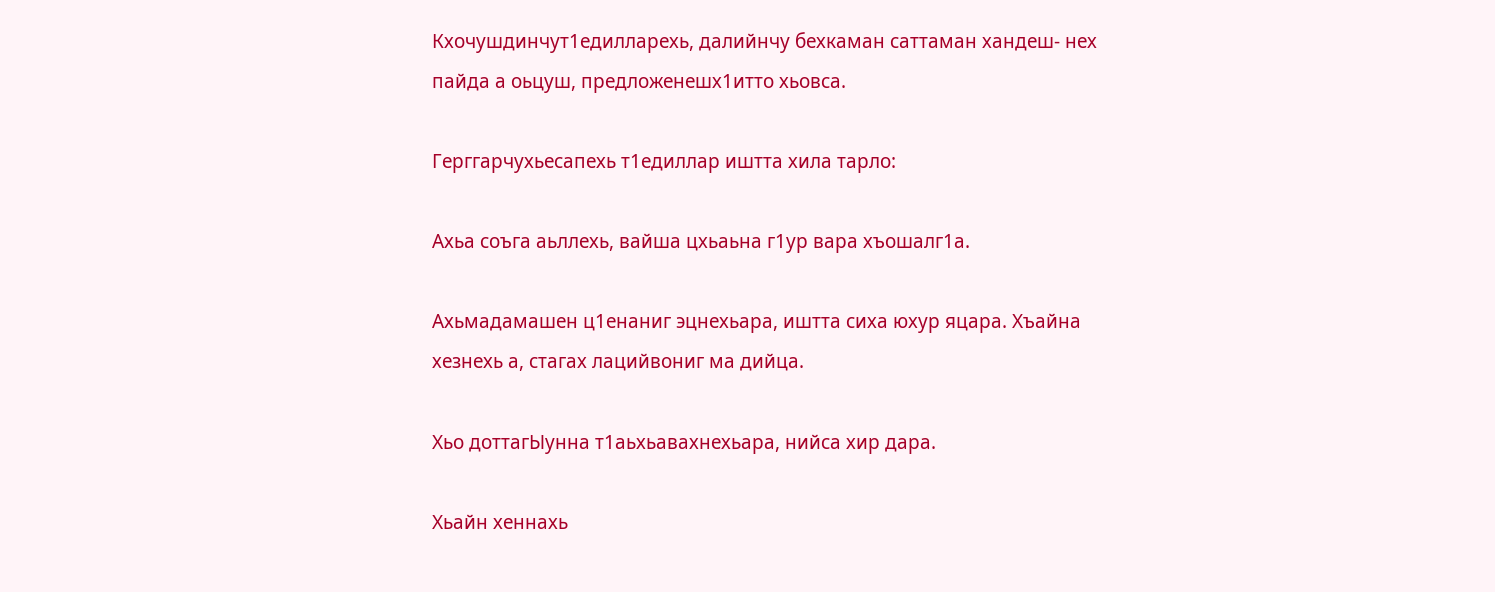Кхочушдинчут1едилларехь, далийнчу бехкаман саттаман хандеш- нех пайда а оьцуш, предложенешх1итто хьовса.

Герггарчухьесапехь т1едиллар иштта хила тарло:

Ахьа соъга аьллехь, вайша цхьаьна г1ур вара хъошалг1а.

Ахьмадамашен ц1енаниг эцнехьара, иштта сиха юхур яцара. Хъайна хезнехь а, стагах лацийвониг ма дийца.

Хьо доттагЫунна т1аьхьавахнехьара, нийса хир дара.

Хьайн хеннахь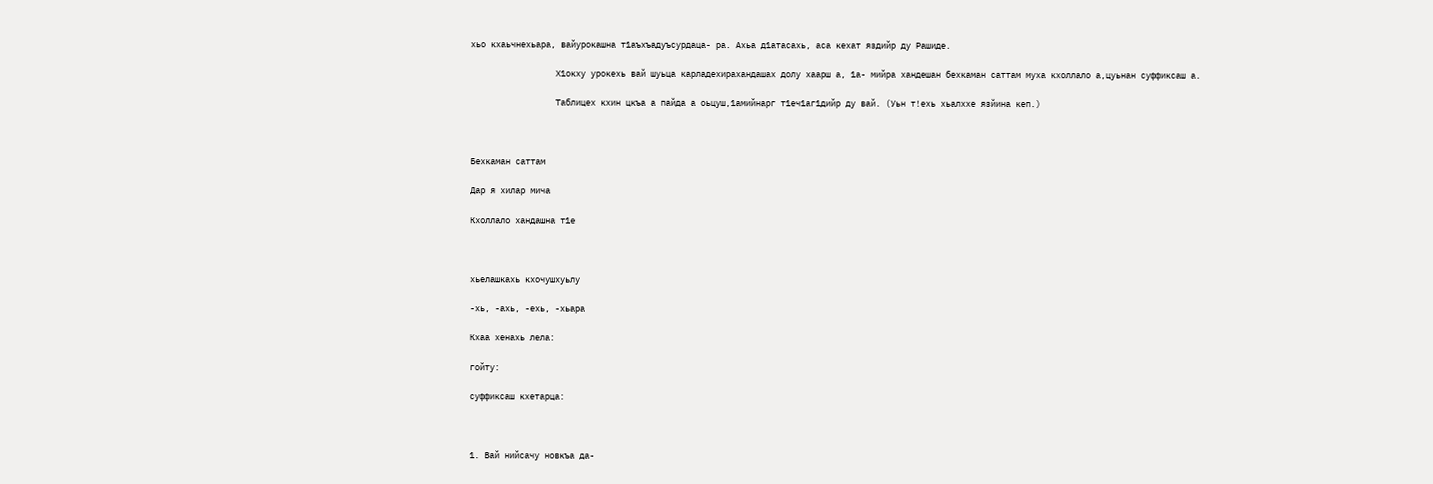хьо кхаьчнехьара, вайурокашна т1аъхъадуъсурдаца- ра. Ахьа д1атасахь, аса кехат яздийр ду Рашиде.

                 Х1окху урокехь вай шуьца карладехирахандашах долу хаарш а, 1а- мийра хандешан бехкаман саттам муха кхоллало а,цуьнан суффиксаш а.

                 Таблицех кхин цкъа а пайда а оьцуш,1амийнарг т1еч1аг1дийр ду вай. (Уьн т!ехь хьалххе язйина кеп.)



Бехкаман саттам

Дар я хилар мича

Кхоллало хандашна т1е



хьелашкахь кхочушхуьлу

-хь, -ахь, -ехь, -хьара

Кхаа хенахь лела:

гойту:

суффиксаш кхетарца:



1. Вай нийсачу новкъа да-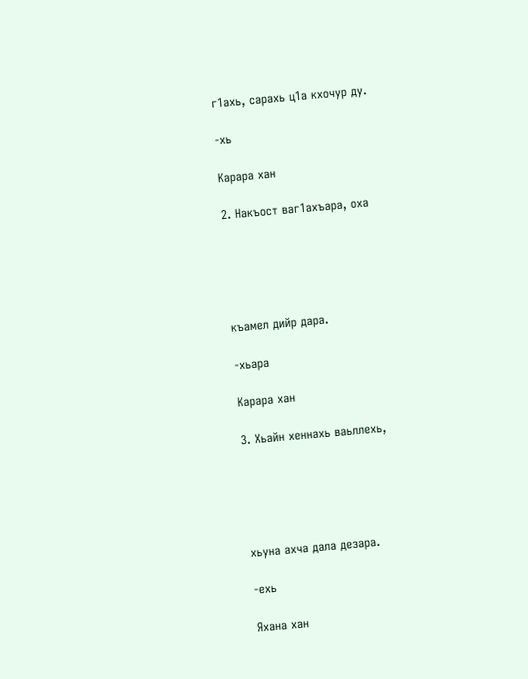г1ахь, сарахь ц1а кхочур ду.

-хь

Карара хан

2. Накъост ваг1ахъара, оха





къамел дийр дара.

-хьара

Карара хан

3. Хьайн хеннахь ваьллехь,





хьуна ахча дала дезара.

-ехь

Яхана хан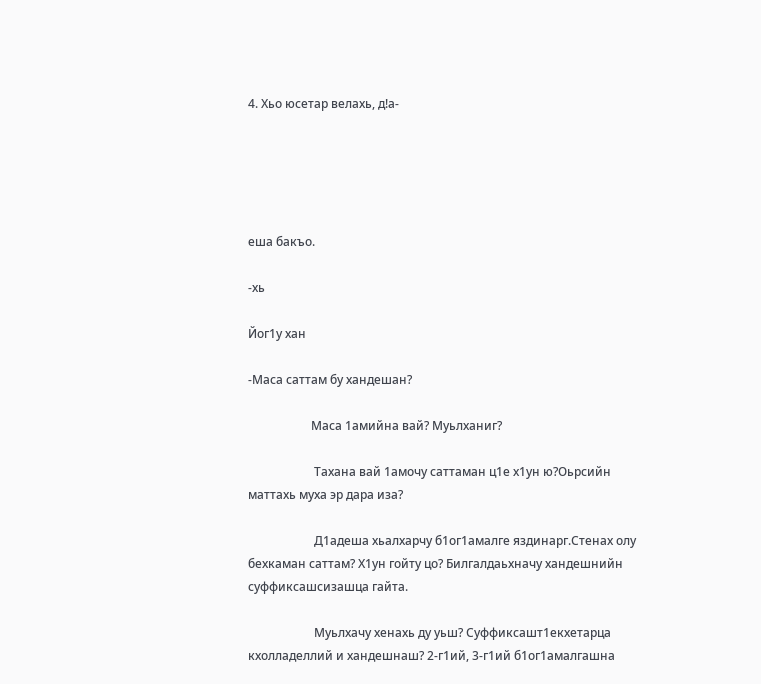4. Хьо юсетар велахь, д!а-





еша бакъо.

-хь

Йог1у хан

-Маса саттам бу хандешан?

                     Маса 1амийна вай? Муьлханиг?

                      Тахана вай 1амочу саттаман ц1е х1ун ю?Оьрсийн маттахь муха эр дара иза?

                      Д1адеша хьалхарчу б1ог1амалге яздинарг.Стенах олу бехкаман саттам? Х1ун гойту цо? Билгалдаьхначу хандешнийн суффиксашсизашца гайта.

                      Муьлхачу хенахь ду уьш? Суффиксашт1екхетарца кхолладеллий и хандешнаш? 2-г1ий, 3-г1ий б1ог1амалгашна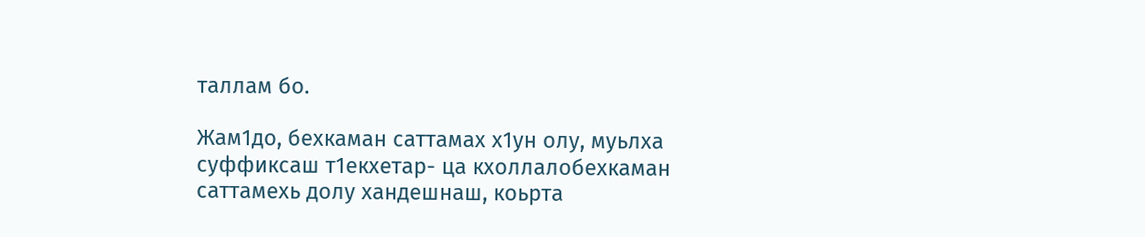таллам бо.

Жам1до, бехкаман саттамах х1ун олу, муьлха суффиксаш т1екхетар- ца кхоллалобехкаман саттамехь долу хандешнаш, коьрта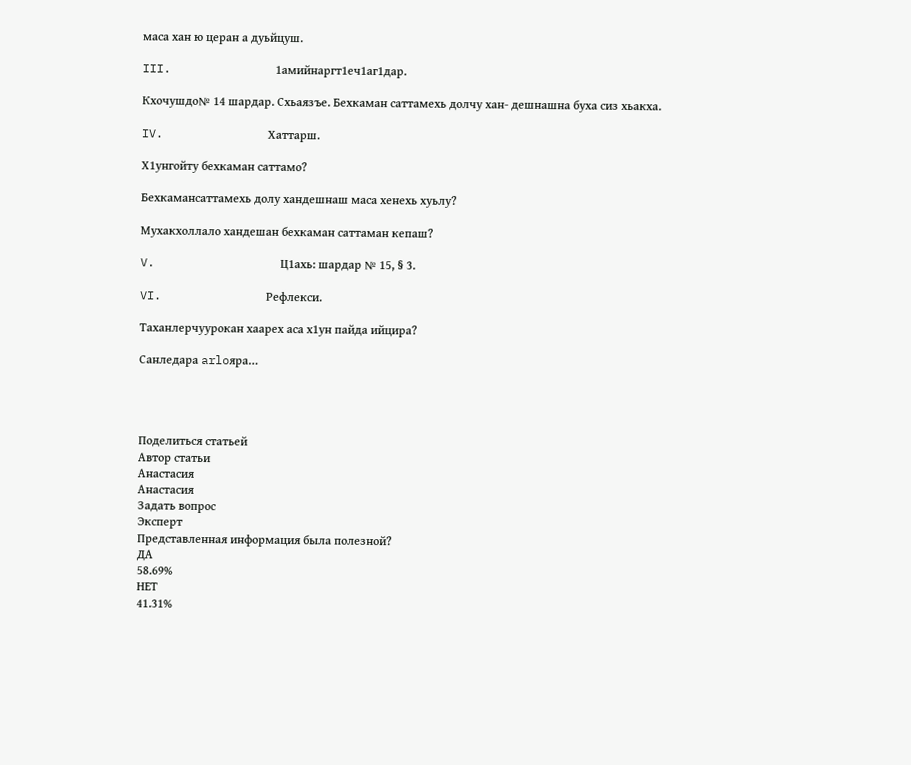маса хан ю церан а дуьйцуш.

III.               1амийнаргт1еч1аг1дар.

Кхочушдо№ 14 шардар. Схьаязъе. Бехкаман саттамехь долчу хан- дешнашна буха сиз хьакха.

IV.               Хаттарш.

Х1унгойту бехкаман саттамо?

Бехкамансаттамехь долу хандешнаш маса хенехь хуьлу?

Мухакхоллало хандешан бехкаман саттаман кепаш?

V.                  Ц1ахь: шардар № 15, § 3.

VI.               Рефлекси.

Таханлерчуурокан хаарех аса х1ун пайда ийцира?

Санледара arloяра…




Поделиться статьей
Автор статьи
Анастасия
Анастасия
Задать вопрос
Эксперт
Представленная информация была полезной?
ДА
58.69%
НЕТ
41.31%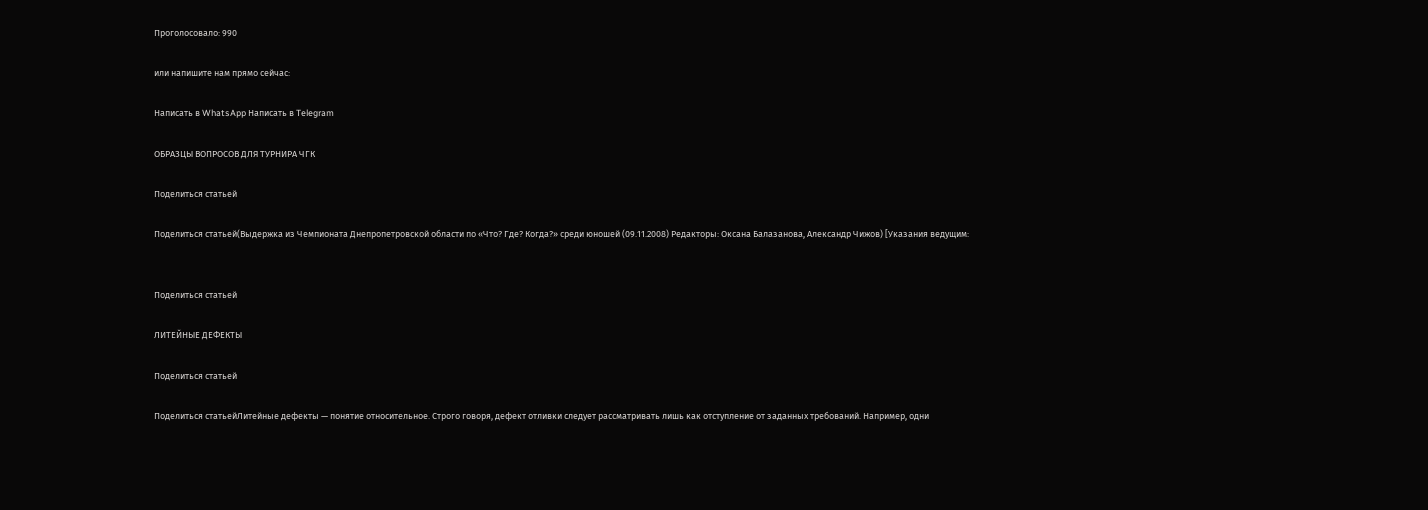Проголосовало: 990

или напишите нам прямо сейчас:

Написать в WhatsApp Написать в Telegram

ОБРАЗЦЫ ВОПРОСОВ ДЛЯ ТУРНИРА ЧГК

Поделиться статьей

Поделиться статьей(Выдержка из Чемпионата Днепропетровской области по «Что? Где? Когда?» среди юношей (09.11.2008) Редакторы: Оксана Балазанова, Александр Чижов) [Указания ведущим:


Поделиться статьей

ЛИТЕЙНЫЕ ДЕФЕКТЫ

Поделиться статьей

Поделиться статьейЛитейные дефекты — понятие относительное. Строго говоря, дефект отливки следует рассматривать лишь как отступление от заданных требований. Например, одни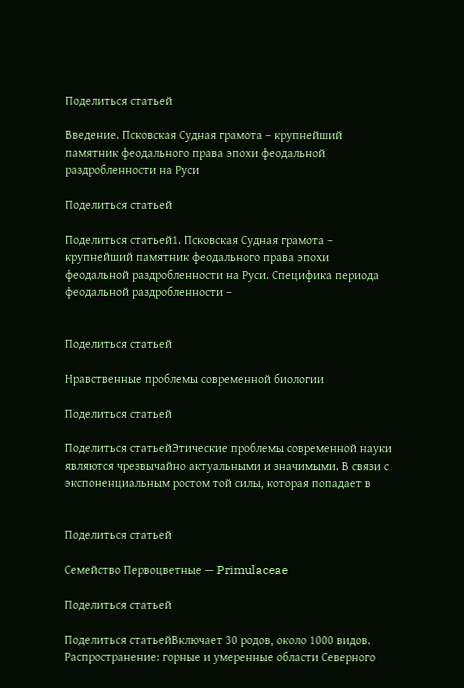Поделиться статьей

Введение. Псковская Судная грамота – крупнейший памятник феодального права эпохи феодальной раздробленности на Руси

Поделиться статьей

Поделиться статьей1. Псковская Судная грамота – крупнейший памятник феодального права эпохи феодальной раздробленности на Руси. Специфика периода феодальной раздробленности –


Поделиться статьей

Нравственные проблемы современной биологии

Поделиться статьей

Поделиться статьейЭтические проблемы современной науки являются чрезвычайно актуальными и значимыми. В связи с экспоненциальным ростом той силы, которая попадает в


Поделиться статьей

Семейство Первоцветные — Primulaceae

Поделиться статьей

Поделиться статьейВключает 30 родов, около 1000 видов. Распространение: горные и умеренные области Северного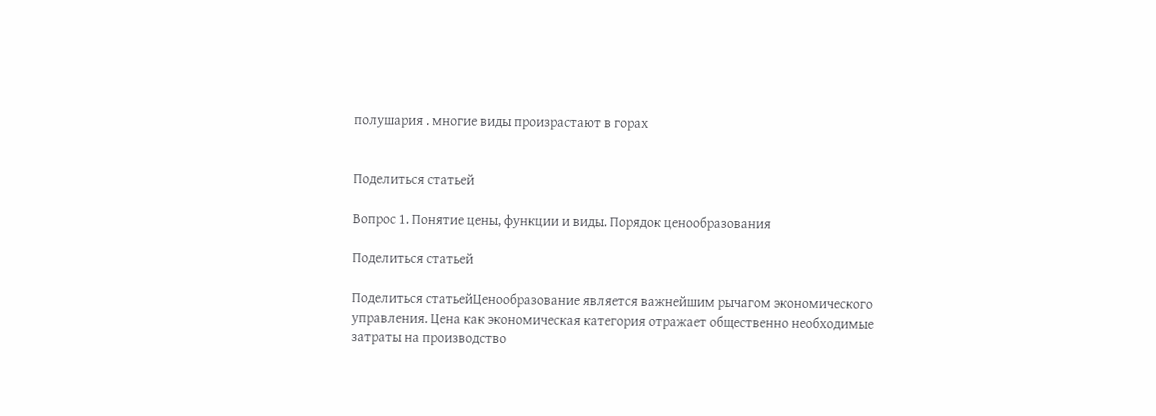полушария . многие виды произрастают в горах


Поделиться статьей

Вопрос 1. Понятие цены, функции и виды. Порядок ценообразования

Поделиться статьей

Поделиться статьейЦенообразование является важнейшим рычагом экономического управления. Цена как экономическая категория отражает общественно необходимые затраты на производство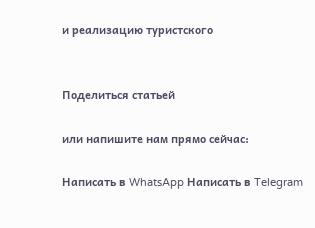и реализацию туристского


Поделиться статьей

или напишите нам прямо сейчас:

Написать в WhatsApp Написать в Telegram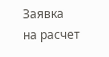Заявка
на расчет